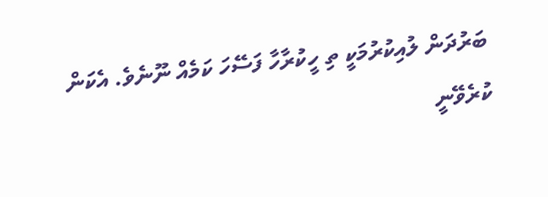ބަރުދަން ލުއިކުރުމަކީ ތި ހީކުރާހާ ފަސޭހަ ކަމެއް ނޫނެވެ. އެކަން ކުރެވޭނީ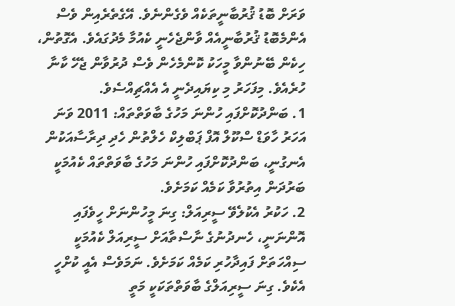ވަރަށް ބޮޑު ޤުރުބާނީތަކެއް ވެގެންނެވެ. އޭގެތެރެއިން ވެސް އެންމެބޮޑު ޤުރުބާނީއެއް ވާންޖެހެނީ ކެއުމާ މެދުގައެވެ. އެގޮތުން، ހިކެން ބޭނުންވާ މީހަކު ކޮންމެހެން ވެސް ދުރުވާން ޖެހޭ ކާނާ ހުރެއެވެ. މިފަހަރު މި ކިޔައިދެނީ އެ އެއްޗިއްސެވެ.
1. ބަންދުކޮށްފައި ހުންނަ މަހުގެ ބާވަތްތައް: 2011 ވަނަ އަހަރު ހާވަޑް ސްކޫލް އޮފް ޕަބްލިކް ހެލްތުން ހެދި ދިރާސާއަކުން އެނގުނީ، ބަންދުކޮށްފައި ހުންނަ މަހުގެ ބާވަތްތައް ކެއުމަކީ ބަރުދަން އިތުރުވާ ކަމެއް ކަމަށެވެ.
2. ހަކުރު އެކުލެވޭ ސީރިއަލް: ގިނަ މީހުންނަށް ހީވެފައި އޮންނަނީ، ހެނދުނުގެ ނާސްތާއަށް ސީރިއަލް ކެއުމަކީ ސިއްހަތަށް ފައިދާހުރި ކަމެއް ކަމަށެވެ. ނަމަވެސް އެއީ ކުށްހީ އެކެވެ. ގިނަ ސީރިއަލްގެ ބާވަތްތަކަކީ މަތީ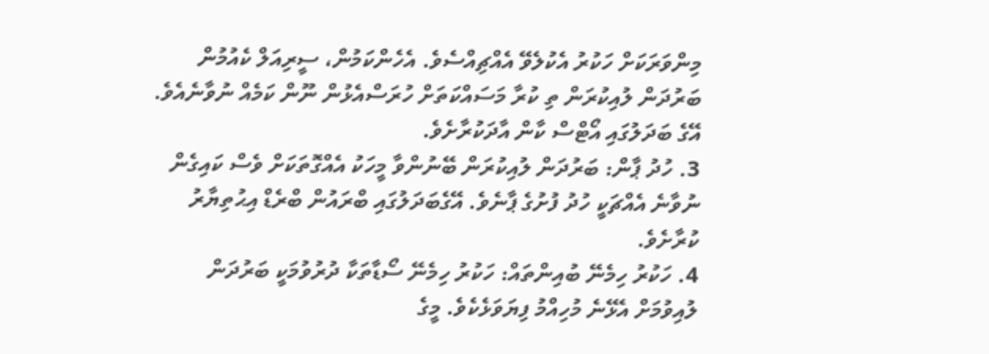މިންވަރަކަށް ހަކުރު އެކުލެވޭ އެއްޗިއްސެވެ. އެހެންކަމުން، ސީރިއަލް ކެއުމުން ބަރުދަން ލުއިކުރަން ތި ކުރާ މަސައްކަތަށް ހުރަސްއެޅުން ނޫން ކަމެއް ނުވާނެއެވެ. އޭގެ ބަދަލުގައި އޯޓްސް ކާން އާދަކުރާށެވެ.
3. ހުދު ޕާން: ބަރުދަން ލުއިކުރަން ބޭނުންވާ މީހަކު އެއްގޮތަކަށް ވެސް ކައިގެން ނުވާނެ އެއްޗަކީ ހުދު ފުށުގެ ޕާނެވެ. އޭގެބަދަލުގައި ބްރައުން ބްރެޑް އިޙުތިޔާރު ކުރާށެވެ.
4. ހަކުރު ހިމެނޭ ބުއިންތައް: ހަކުރު ހިމެނޭ ސޯޑާތަކާ ދުރުވުމަކީ ބަރުދަން ލުއިވުމަށް އެޅޭނެ މުހިއްމު ފިޔަވަޅެކެވެ. މީގެ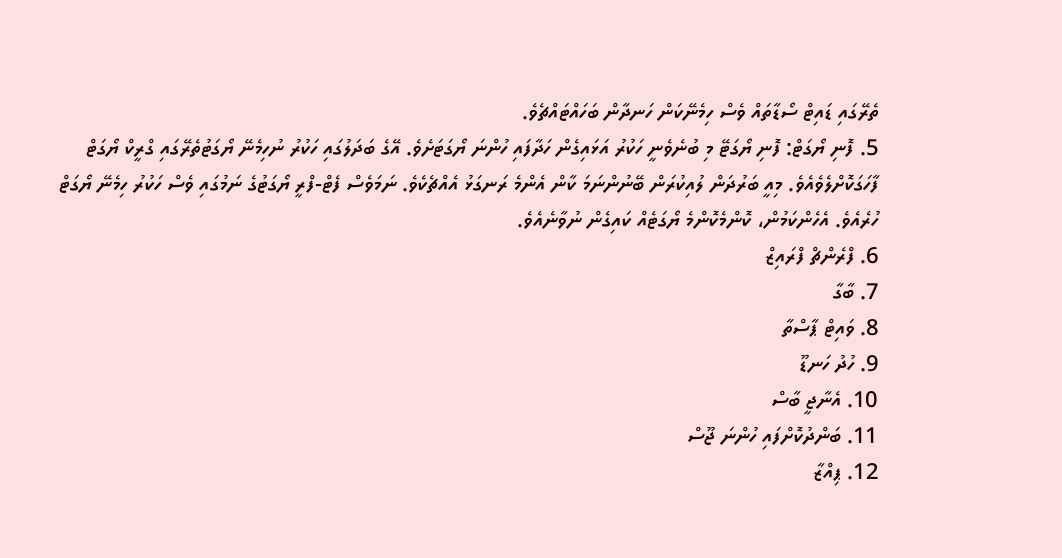ތެރޭގައި ޑައިޓް ސޯޑާތައް ވެސް ހިމެނޭކަން ހަނދާން ބަހައްޓައްޗެވެ.
5. ފޮނި ޔޯގަޓް: ފޮނި ޔޯގަޓޭ މި ބުނެވެނީ ހަކުރު އަޅައިގެން ހަދާފައި ހުންނަ ޔޯގަޓަށެވެ. އޭގެ ބަދަލުގައި ހަކުރު ނުހިމެނޭ ޔޯގަޓުތެރޭގައި ގްރީކް ޔޯގަޓް ފާހަގަކޮށްލެވެއެވެ. މިއީ ބަރުދަން ލުއިކުރަން ބޭނުންނަމަ ކާން އެންމެ ރަނގަޅު އެއްޗެކެވެ. ނަމަވެސް ފެޓް-ފްރީ ޔޯގަޓުގެ ނަމުގައި ވެސް ހަކުރު ހިމެނޭ ޔޯގަޓް ހުރެއެވެ. އެހެންކަމުން، ކޮންމެކޮންމެ ޔޯގަޓެއް ކައިގެން ނުވާނެއެވެ.
6. ފްރެންޗް ފްރައިޒް
7. ބާގާ
8. ވައިޓް ޕާސްތާ
9. ހުދު ހަނޑޫ
10. އެނާޖީ ބާސް
11. ބަންދުކޮށްފައި ހުންނަ ޖޫސް
12. ޕިއްޒާ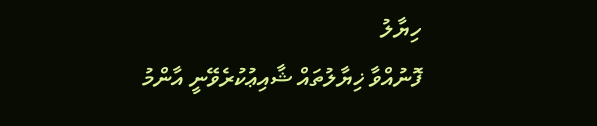ހިޔާލު
ފޮނުއްވާ ޚިޔާލުތައް ޝާއިޢުކުރެވޭނީ އާންމު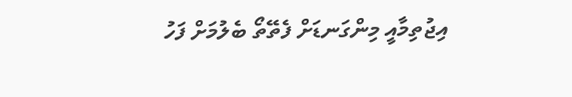އިޖުތިމާއީ މިންގަނޑަށް ފެތޭތޯ ބެލުމަށް ފަހު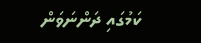ކަމުގައި ދަންނަވަން